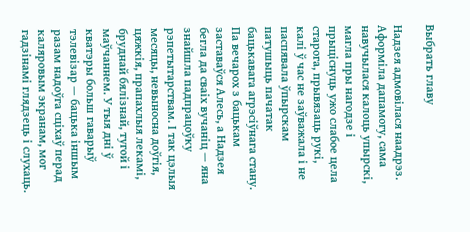Выбрать главу

Надзея адмовілася наадрэз. Аформіла дапамогу, сама навучылася калоць упырскі, магла пры нагодзе і прыціснуць ужо слабое цела старога, прывязаць рукі, калі ў час не заўважала і не паспявала ўпырскам патушыць пачатак бацькавага агрэсіўнага стану. Па вечарох з бацькам заставаўся Алесь, а Надзея бегла да сваіх вучаніц — яна знайшла падпрацоўку рэпетытарствам. І так цэлыя месяцы, невыносна доўгія, цяжкія, прапахлыя лекамі, бруднай бялізнай, тугой і маўчаннем. У тыя дні ў кватэры больш гаварыў тэлевізар — бацька іншым разам надоўга сціхаў перад каляровым экранам, мог гадзінамі глядзець і слухаць.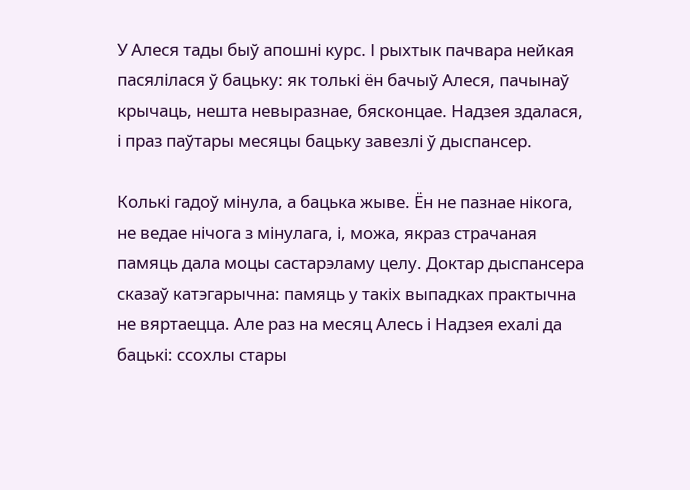У Алеся тады быў апошні курс. І рыхтык пачвара нейкая пасялілася ў бацьку: як толькі ён бачыў Алеся, пачынаў крычаць, нешта невыразнае, бясконцае. Надзея здалася, і праз паўтары месяцы бацьку завезлі ў дыспансер.

Колькі гадоў мінула, а бацька жыве. Ён не пазнае нікога, не ведае нічога з мінулага, і, можа, якраз страчаная памяць дала моцы састарэламу целу. Доктар дыспансера сказаў катэгарычна: памяць у такіх выпадках практычна не вяртаецца. Але раз на месяц Алесь і Надзея ехалі да бацькі: ссохлы стары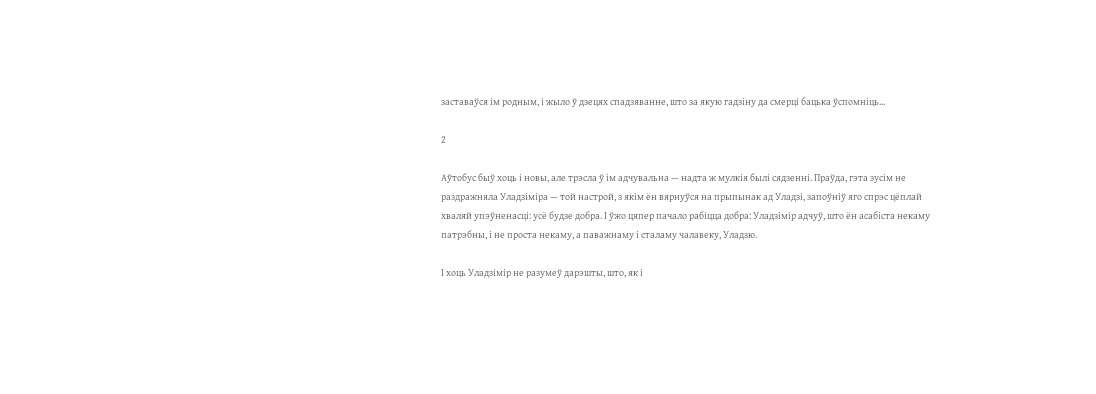заставаўся ім родным, і жыло ў дзецях спадзяванне, што за якую гадзіну да смерці бацька ўспомніць...

2

Аўтобус быў хоць і новы, але трэсла ў ім адчувальна — надта ж мулкія былі сядзенні. Праўда, гэта зусім не раздражняла Уладзіміра — той настрой, з якім ён вярнуўся на прыпынак ад Уладзі, запоўніў яго спрэс цёплай хваляй упэўненасці: усё будзе добра. І ўжо цяпер пачало рабіцца добра: Уладзімір адчуў, што ён асабіста некаму патрэбны, і не проста некаму, а паважнаму і сталаму чалавеку, Уладзю.

І хоць Уладзімір не разумеў дарэшты, што, як і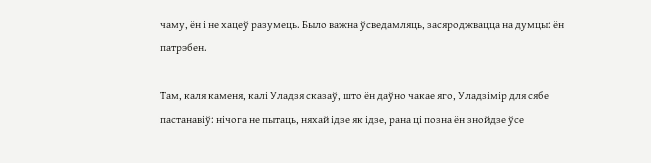чаму, ён і не хацеў разумець. Было важна ўсведамляць, засяроджвацца на думцы: ён патрэбен.

Там, каля каменя, калі Уладзя сказаў, што ён даўно чакае яго, Уладзімір для сябе пастанавіў: нічога не пытаць, няхай ідзе як ідзе, рана ці позна ён знойдзе ўсе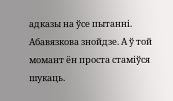адказы на ўсе пытанні. Абавязкова знойдзе. А ў той момант ён проста стаміўся шукаць.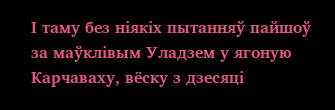І таму без ніякіх пытанняў пайшоў за маўклівым Уладзем у ягоную Карчаваху, вёску з дзесяці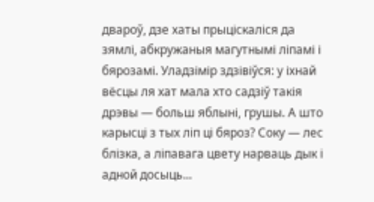двароў, дзе хаты прыціскаліся да зямлі, абкружаныя магутнымі ліпамі і бярозамі. Уладзімір здзівіўся: у іхнай вёсцы ля хат мала хто садзіў такія дрэвы — больш яблыні, грушы. А што карысці з тых ліп ці бяроз? Соку — лес блізка, а ліпавага цвету нарваць дык і адной досыць...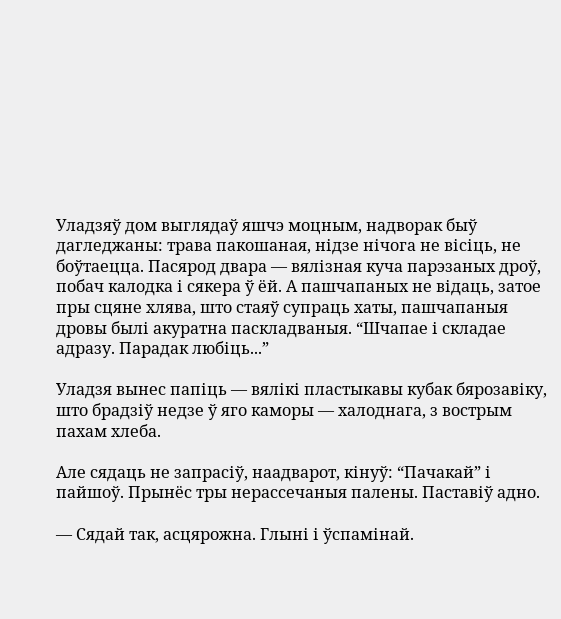Уладзяў дом выглядаў яшчэ моцным, надворак быў дагледжаны: трава пакошаная, нідзе нічога не вісіць, не боўтаецца. Пасярод двара — вялізная куча парэзаных дроў, побач калодка і сякера ў ёй. А пашчапаных не відаць, затое пры сцяне хлява, што стаяў супраць хаты, пашчапаныя дровы былі акуратна паскладваныя. “Шчапае і складае адразу. Парадак любіць...”

Уладзя вынес папіць — вялікі пластыкавы кубак бярозавіку, што брадзіў недзе ў яго каморы — халоднага, з вострым пахам хлеба.

Але сядаць не запрасіў, наадварот, кінуў: “Пачакай” і пайшоў. Прынёс тры нерассечаныя палены. Паставіў адно.

— Сядай так, асцярожна. Глыні і ўспамінай.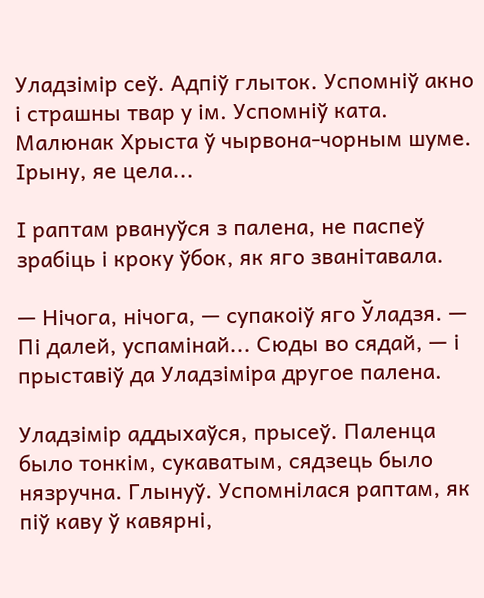Уладзімір сеў. Адпіў глыток. Успомніў акно і страшны твар у ім. Успомніў ката. Малюнак Хрыста ў чырвона-чорным шуме. Ірыну, яе цела...

І раптам рвануўся з палена, не паспеў зрабіць і кроку ўбок, як яго званітавала.

— Нічога, нічога, — супакоіў яго Ўладзя. — Пі далей, успамінай... Сюды во сядай, — і прыставіў да Уладзіміра другое палена.

Уладзімір аддыхаўся, прысеў. Паленца было тонкім, сукаватым, сядзець было нязручна. Глынуў. Успомнілася раптам, як піў каву ў кавярні,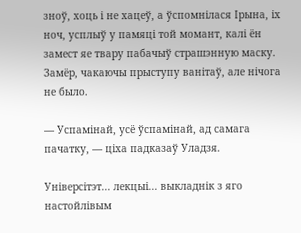зноў, хоць і не хацеў, а ўспомнілася Ірына, іх ноч, усплыў у памяці той момант, калі ён замест яе твару пабачыў страшэнную маску. Замёр, чакаючы прыступу ванітаў, але нічога не было.

— Успамінай, усё ўспамінай, ад самага пачатку, — ціха падказаў Уладзя.

Універсітэт... лекцыі... выкладнік з яго настойлівым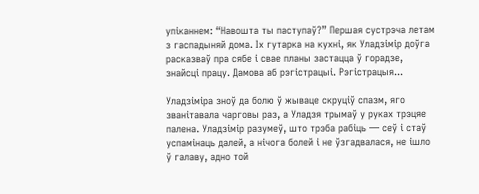упіканнем: “Навошта ты паступаў?” Першая сустрэча летам з гаспадыняй дома. Іх гутарка на кухні, як Уладзімір доўга расказваў пра сябе і свае планы застацца ў горадзе, знайсці працу. Дамова аб рэгістрацыі. Рэгістрацыя...

Уладзіміра зноў да болю ў жываце скруціў спазм, яго званітавала чарговы раз, а Уладзя трымаў у руках трэцяе палена. Уладзімір разумеў, што трэба рабіць — сеў і стаў успамінаць далей, а нічога болей і не ўзгадвалася, не ішло ў галаву, адно той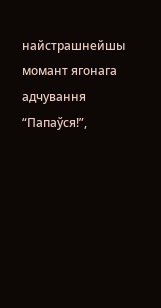найстрашнейшы момант ягонага адчування “Папаўся!”,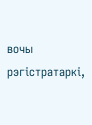вочы рэгістратаркі,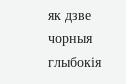як дзве чорныя глыбокія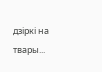дзіркі на твары...